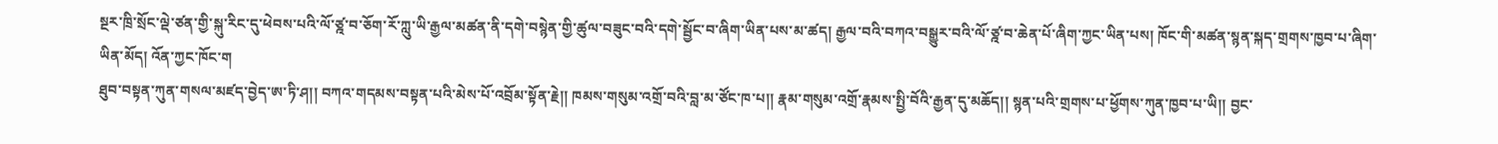སྔར་ཁྲི་སྲོང་ལྡེ་ཙན་གྱི་སྐུ་རིང་དུ་ཕེབས་པའི་ལོ་ཙྰ་བ་ཅོག་རོ་ཀླུ་ཡི་རྒྱལ་མཚན་ནི་དགེ་བསྙེན་གྱི་ཚུལ་བཟུང་བའི་དགེ་སྦྱོང་བ་ཞིག་ཡིན་པས་མ་ཚད། རྒྱལ་བའི་བཀའ་བསྒྱུར་བའི་ལོ་ཙྰ་བ་ཆེན་པོ་ཞིག་ཀྱང་ཡིན་པས། ཁོང་གི་མཚན་སྙན་སྐད་གྲགས་ཁྱབ་པ་ཞིག་ཡིན་མོད། འོན་ཀྱང་ཁོང་ག
ཐུབ་བསྟན་ཀུན་གསལ་མཛད་བྱེད་ཨ་ཏི་ཤ།། བཀའ་གདམས་བསྟན་པའི་མེས་པོ་འབྲོམ་སྟོན་རྗེ།། ཁམས་གསུམ་འགྲོ་བའི་བླ་མ་ཙོང་ཁ་པ།། རྣམ་གསུམ་འགྲོ་རྣམས་སྤྱི་བོའི་རྒྱན་དུ་མཆོད།། སྙན་པའི་གྲགས་པ་ཕྱོགས་ཀུན་ཁྱབ་པ་ཡི།། བྱང་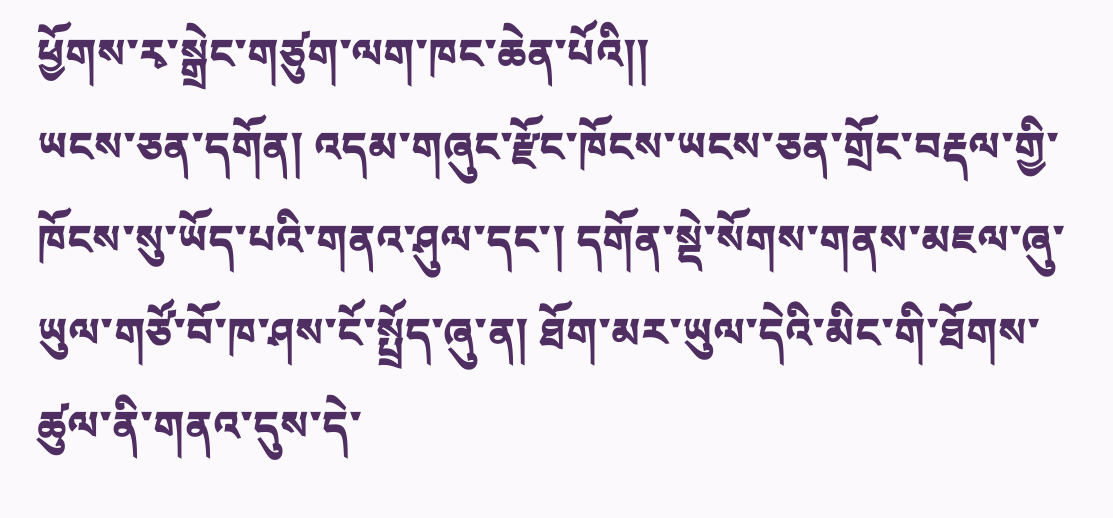ཕྱོགས་རྭ་སྒྲེང་གཙུག་ལག་ཁང་ཆེན་པོའི།།
ཡངས་ཅན་དགོན། འདམ་གཞུང་རྫོང་ཁོངས་ཡངས་ཅན་གྲོང་བརྡལ་གྱི་ཁོངས་སུ་ཡོད་པའི་གནའ་ཤུལ་དང་། དགོན་སྡེ་སོགས་གནས་མཇལ་ཞུ་ཡུལ་གཙོ་བོ་ཁ་ཤས་ངོ་སྤྲོད་ཞུ་ན། ཐོག་མར་ཡུལ་དེའི་མིང་གི་ཐོགས་ཚུལ་ནི་གནའ་དུས་དེ་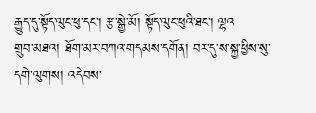རྒྱུད་དུ་སྟོད་ལུང་ཕུ་དང་། རྩ་སྒྱེ་མོ། སྟོད་ལུང་ཕུའི་ཐང་། ལྷའ
གྲུབ་མཐའ། ཐོག་མར་བཀའ་གདམས་དགོན། བར་དུ་ས་སྐྱ་ཕྱིས་སུ་དགེ་ལུགས། འདེབས་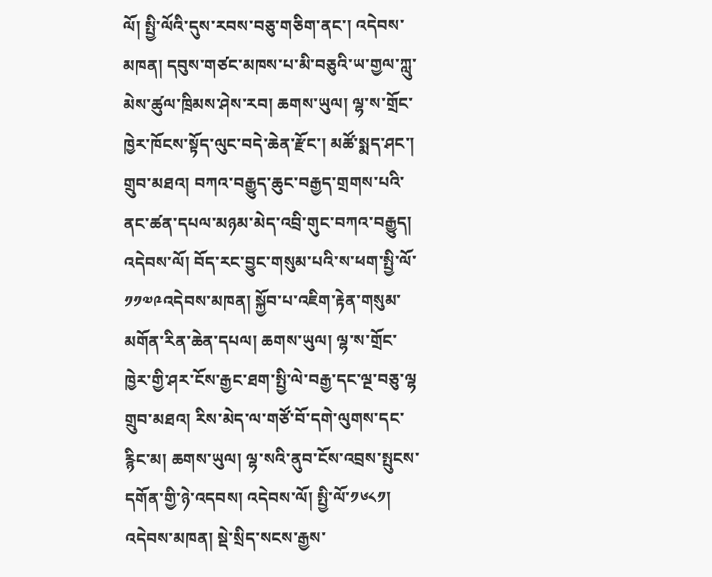ལོ། སྤྱི་ལོའི་དུས་རབས་བཅུ་གཅིག་ནང་། འདེབས་མཁན། དབུས་གཙང་མཁས་པ་མི་བཅུའི་ཡ་གྱལ་ཀླུ་མེས་ཚུལ་ཁྲིམས་ཤེས་རབ། ཆགས་ཡུལ། ལྷ་ས་གྲོང་ཁྱེར་ཁོངས་སྟོད་ལུང་བདེ་ཆེན་རྫོང་། མཚོ་སྨད་ཤང་།
གྲུབ་མཐའ། བཀའ་བརྒྱུད་ཆུང་བརྒྱད་གྲགས་པའི་ནང་ཚན་དཔལ་མཉམ་མེད་འབྲི་གུང་བཀའ་བརྒྱུད། འདེབས་ལོ། བོད་རང་བྱུང་གསུམ་པའི་ས་ཕག་སྤྱི་ལོ་༡༡༧༩འདེབས་མཁན། སྐྱོབ་པ་འཇིག་རྟེན་གསུམ་མགོན་རིན་ཆེན་དཔལ། ཆགས་ཡུལ། ལྷ་ས་གྲོང་ཁྱེར་གྱི་ཤར་ངོས་རྒྱང་ཐག་སྤྱི་ལེ་བརྒྱ་དང་ལྔ་བཅུ་ལྷ
གྲུབ་མཐའ། རིས་མེད་ལ་གཙོ་བོ་དགེ་ལུགས་དང་རྙིང་མ། ཆགས་ཡུལ། ལྷ་སའི་ནུབ་ངོས་འབྲས་སྤུངས་དགོན་གྱི་ཉེ་འདབས། འདེབས་ལོ། སྤྱི་ལོ་༡༦༨༡། འདེབས་མཁན། སྡེ་སྲིད་སངས་རྒྱས་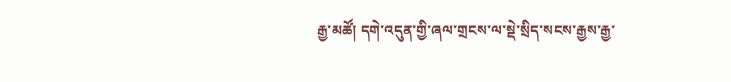རྒྱ་མཚོ། དགེ་འདུན་གྱི་ཞལ་གྲངས་ལ་སྡེ་སྲིད་སངས་རྒྱས་རྒྱ་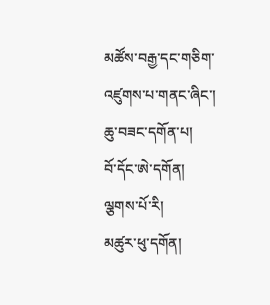མཚོས་བརྒྱ་དང་གཅིག་འཛུགས་པ་གནང་ཞིང་།
ཆུ་བཟང་དགོན་པ།
བོ་དོང་ཨེ་དགོན།
ལྕགས་པོ་རི།
མཚུར་ཕུ་དགོན།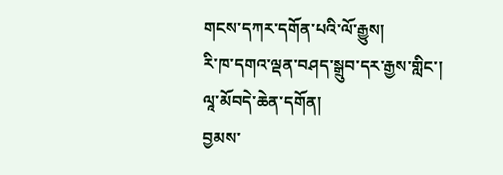གངས་དཀར་དགོན་པའི་ལོ་རྒྱུས།
རི་ཁ་དགའ་ལྡན་བཤད་སྒྲུབ་དར་རྒྱས་གླིང་།
ལཱ་མོབདེ་ཆེན་དགོན།
བྱམས་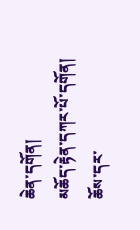ཆེན་དགོན།
མཆོད་རྟེན་དཀར་པོ་དགོན།
ཆོས་དར་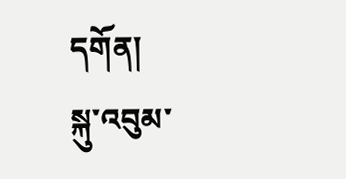དགོན།
སྐུ་འབུམ་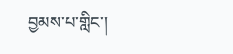བྱམས་པ་གླིང་།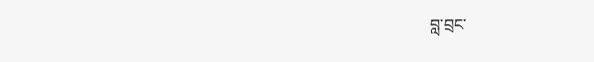བླ་བྲང་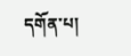དགོན་པ།